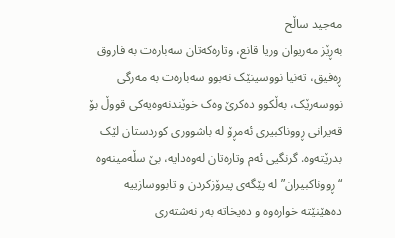مەجید ساڵح
بەڕێز مەریوان وریا قانع، وتارەکەتان سەبارەت بە فاروق ڕەفیق، تەنیا نووسینێک نەبوو سەبارەت بە مەرگی نووسەرێک، بەڵکوو دەکرێ وەک خوێندنەوەیەکی قووڵ بۆ قەیرانی ڕووناکبیری ئەمڕۆ لە باشووری کوردستان لێک بدرێتەوە. گرنگیی ئەم وتارەتان لەوەدایە، بێ سڵەمینەوە “ڕووناکبیران” لە پێگەی پیرۆزکردن و تابووسازییە دەهێنێتە خوارەوە و دەیخاتە بەر نەشتەری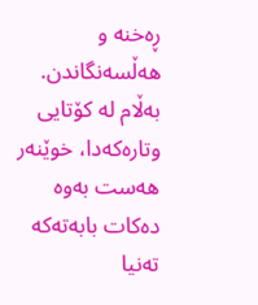ڕەخنە و هەڵسەنگاندن.
بەڵام لە کۆتایی وتارەکەدا، خوێنەر هەست بەوە دەکات بابەتەکە تەنیا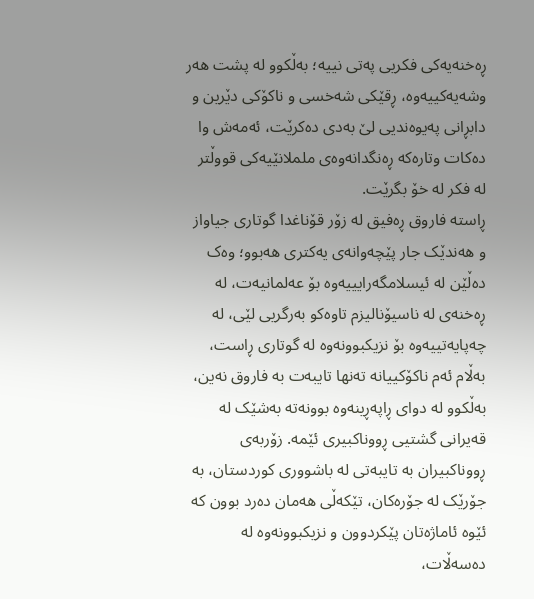ڕەخنەیەکی فکریی پەتی نییە؛ بەڵکوو لە پشت هەر وشەیەکییەوە، ڕقێکی شەخسی و ناکۆکی دێرین و دابڕانی پەیوەندیی لێ بەدی دەکرێت، ئەمەش وا دەکات وتارەکە ڕەنگدانەوەی ململانێیەکی قووڵتر لە فکر لە خۆ بگرێت.
ڕاستە فاروق ڕەفیق لە زۆر قۆناغدا گوتاری جیاواز و هەندێک جار پێچەوانەی یەکتری هەبوو؛ وەک دەڵێن لە ئیسلامگەرایییەوە بۆ عەلمانیەت، لە ڕەخنەی لە ناسیۆنالیزم تاوەکو بەرگریی لێی، لە چەپایەتییەوە بۆ نزیکبوونەوە لە گوتاری ڕاست، بەڵام ئەم ناکۆکییانە تەنها تایبەت بە فاروق نەین، بەڵکوو لە دوای ڕاپەڕینەوە بوونەتە بەشێک لە قەیرانی گشتیی ڕووناکبیری ئێمە. زۆربەی ڕووناکبیران بە تایبەتی لە باشووری کوردستان، بە جۆرێک لە جۆرەکان، تێکەڵی هەمان دەرد بوون کە ئێوە ئاماژەتان پێکردوون و نزیکبوونەوە لە دەسەڵات،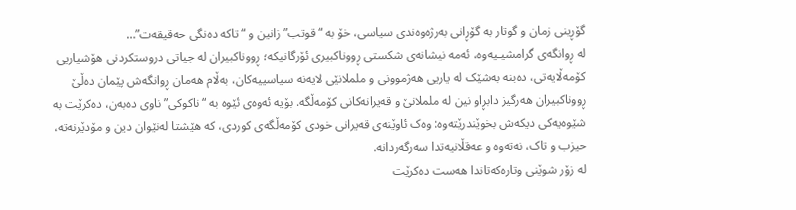گۆڕینی زمان و گوتار بە گۆڕانی بەرژەوەندی سیاسی، خۆ بە “قوتب” زانین و “تاکە دەنگی حەقیقەت”…
لە ڕوانگەی گرامشیـیەوە، ئەمە نیشانەی شکستی ڕووناکبیری ئۆرگانیکە؛ ڕووناکبیران لە جیاتی دروستکردنی هۆشیاریی کۆمەڵایەتی، دەبنە بەشێک لە یاریی هەژموونی و ململانێی لایەنە سیاسییەکان، بەڵام هەمان ڕوانگەش پێمان دەڵێ ڕووناکبیران هەرگیز دابڕاو نین لە ململانێ و قەیرانەکانی کۆمەڵگە. بۆیە ئەوەی ئێوە بە “ناکوکی” ناوی دەبەن، دەکرێت بە شێوەیەکی دیکەش بخوێندرێتەوە: وەک ئاوێنەی قەیرانی خودی کۆمەڵگەی کوردی، کە هێشتا لەنێوان دین و مۆدێرنەتە، حیزب و تاک، نەتەوە و عەقڵانیەتدا سەرگەردانە.
لە زۆر شوێنی وتارەکەتاندا هەست دەکرێت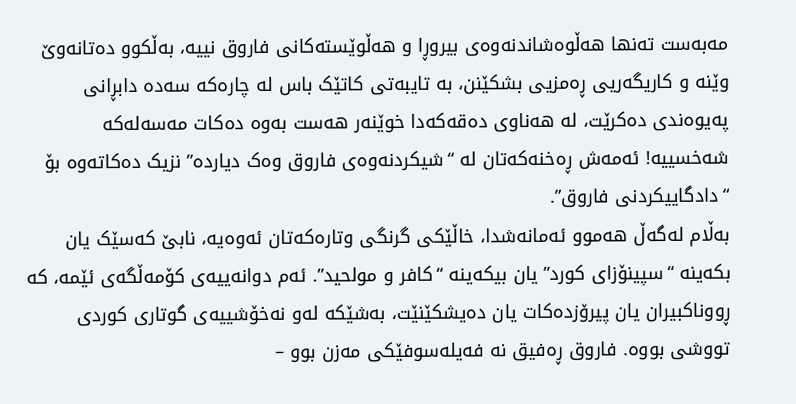مەبەست تەنها هەڵوەشاندنەوەی بیروڕا و هەڵوێستەکانی فاروق نییە، بەڵکوو دەتانەوێ وێنە و کاریگەریی ڕەمزیی بشکێنن، بە تایبەتی کاتێک باس لە چارەکە سەدە دابڕانی پەیوەندی دەکرێت، لە هەناوی دەقەکەدا خوێنەر هەست بەوە دەکات مەسەلەکە شەخسییە! ئەمەش ڕەخنەکەتان لە “شیکردنەوەی فاروق وەک دیاردە” نزیک دەکاتەوە بۆ “دادگاییکردنی فاروق”.
بەڵام لەگەڵ هەموو ئەمانەشدا، خاڵێکی گرنگی وتارەکەتان ئەوەیە، نابێ کەسێک یان بکەینە “سپینۆزای کورد” یان بیکەینە “کافر و مولحید”. ئەم دوانەییەی کۆمەڵگەی ئێمە، کە ڕووناکبیران یان پیرۆزدەکات یان دەیشکێنێت، بەشێکە لەو نەخۆشییەی گوتاری کوردی تووشی بووە. فاروق ڕەفیق نە فەیلەسوفێکی مەزن بوو –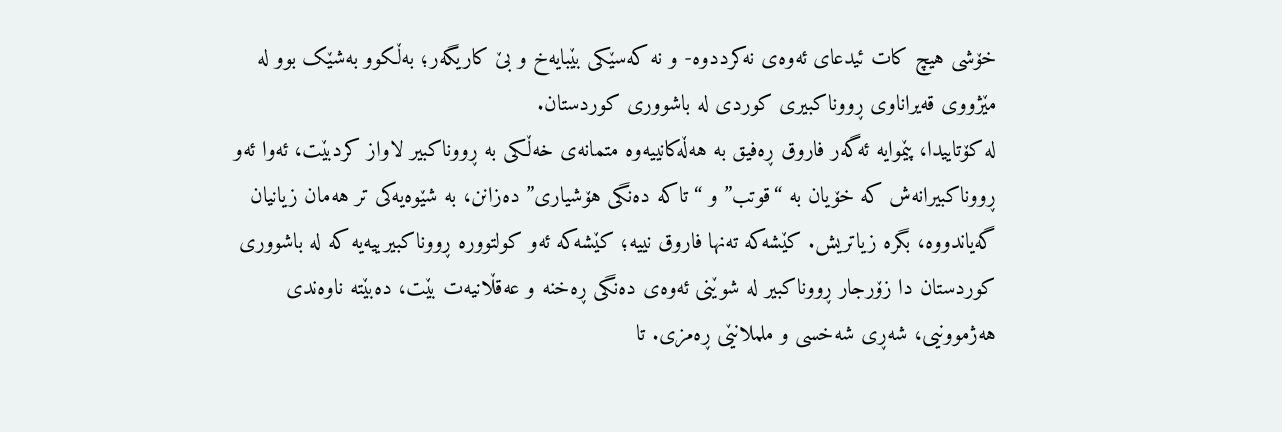خۆشی هیچ کات ئیدعای ئەوەی نەکرددوە- و نە کەسێکی بێبایەخ و بێ کاریگەر؛ بەڵکوو بەشێک بوو لە مێژووی قەیراناوی ڕووناکبیری کوردی لە باشووری کوردستان.
لە کۆتاییدا، پێموایە ئەگەر فاروق ڕەفیق بە هەڵەکانییەوە متمانەی خەڵکی بە ڕووناکبیر لاواز کردبێت، ئەوا ئەو ڕووناکبیرانەش کە خۆیان بە “قوتب” و “تاکە دەنگی هۆشیاری” دەزانن، بە شێوەیەکی تر هەمان زیانیان گەیاندووە، بگرە زیاتریش. کێشەکە تەنها فاروق نییە؛ کێشەکە ئەو کولتوورە ڕووناکبیرییەیە کە لە باشووری کوردستان دا زۆرجار ڕووناکبیر لە شوێنی ئەوەی دەنگی ڕەخنە و عەقڵانیەت بێت، دەبێتە ناوەندی هەژموونیی، شەڕی شەخسی و ململانێی ڕەمزی. تا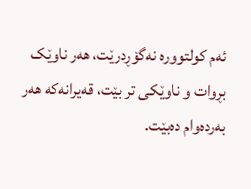ئەم کولتوورە نەگۆڕدرێت، هەر ناوێک بڕوات و ناوێکی تر بێت، قەیرانەکە هەر بەردەوام دەبێت.